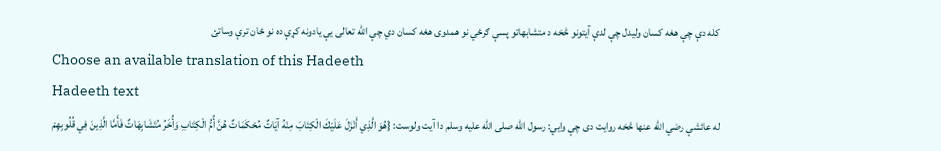کله دې چې هغه کسان ولیدل چې لدې آیتونو څخه د متشابهاتو پسې ګرځي نو همدوی هغه کسان دي چې الله تعالی یې یادونه کړې ده نو ځان ترې وساتئ
Choose an available translation of this Hadeeth
Hadeeth text
له عائشې رضي الله عنها څخه روایت دی چې وایي: رسول الله صلی الله علیه وسلم دا آیت ولوست: {هُوَ الَّذِي أَنْزَلَ عَلَيْكَ الْكِتَابَ مِنْهُ آيَاتٌ مُحْكَمَاتٌ هُنَّ أُمُّ الْكِتَابِ وَأُخَرُ مُتَشَابِهَاتٌ فَأَمَّا الَّذِينَ فِي قُلُوبِهِمْ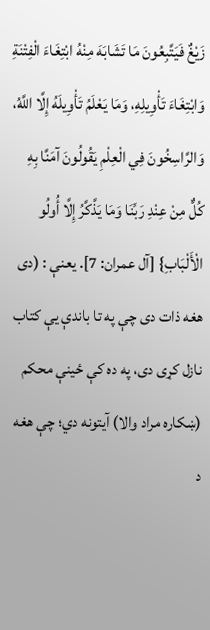زَيْغٌ فَيَتَّبِعُونَ مَا تَشَابَهَ مِنْهُ ابْتِغَاءَ الْفِتْنَةِ وَابْتِغَاءَ تَأْوِيلِهِ، وَمَا يَعْلَمُ تَأْوِيلَهُ إِلَّا اللَّهُ، وَالرَّاسِخُونَ فِي الْعِلْمِ يَقُولُونَ آمَنَّا بِهِ كُلٌّ مِنْ عِنْدِ رَبِّنَا وَمَا يَذَّكَّرُ إِلَّا أُولُو الْأَلْبَابِ} [آل عمران: 7]. یعنې : (دى هغه ذات دى چې په تا باندې يې كتاب نازل كړى دى، په ده كې ځينې محكم (ښكاره مراد والا) آیتونه دي؛ چې هغه د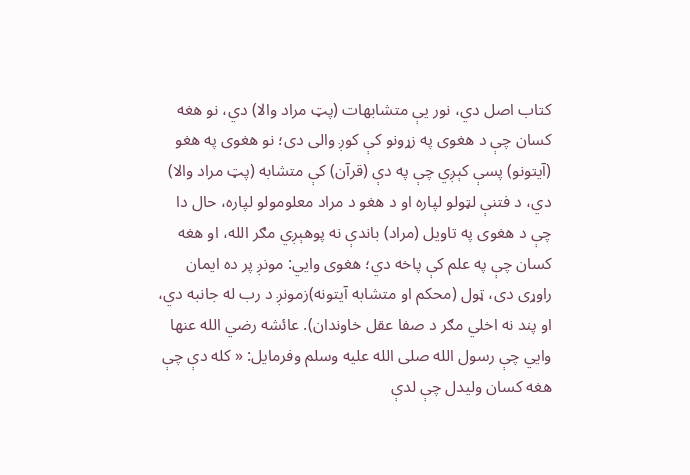كتاب اصل دي، نور يې متشابهات (پټ مراد والا) دي، نو هغه كسان چې د هغوى په زړونو كې كوږ والى دى؛ نو هغوى په هغو (آیتونو) پسې كېږي چې په دې (قرآن) كې متشابه (پټ مراد والا) دي، د فتنې لټولو لپاره او د هغو د مراد معلومولو لپاره، حال دا چې د هغوى په تاویل (مراد) باندې نه پوهېږي مګر الله، او هغه كسان چې په علم كې پاخه دي؛ هغوى وايي: مونږ پر ده ایمان راوړى دى، ټول (محكم او متشابه آیتونه)زمونږ د رب له جانبه دي، او پند نه اخلي مګر د صفا عقل خاوندان). عائشه رضي الله عنها وایي چې رسول الله صلی الله علیه وسلم وفرمایل: « کله دې چې هغه کسان ولیدل چې لدې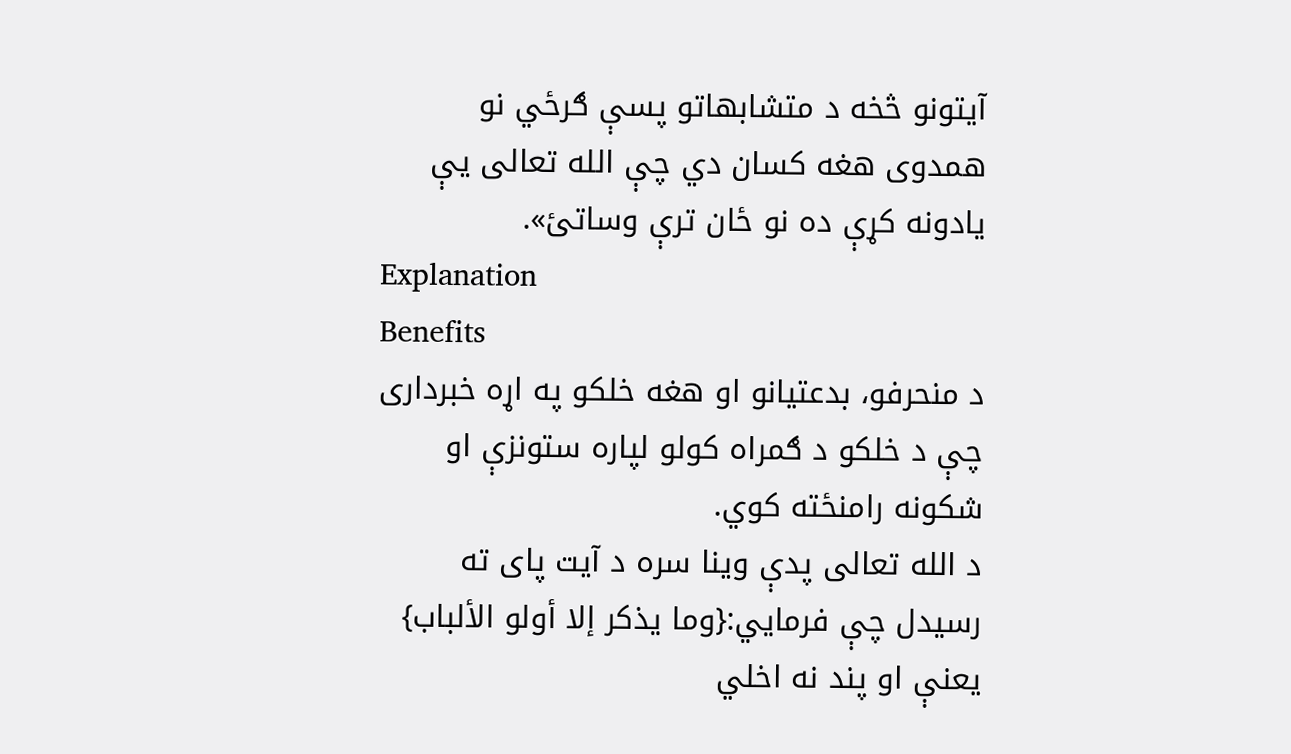آیتونو څخه د متشابهاتو پسې ګرځي نو همدوی هغه کسان دي چې الله تعالی یې یادونه کړې ده نو ځان ترې وساتئ».
Explanation
Benefits
د منحرفو، بدعتیانو او هغه خلکو په اړه خبرداری چې د خلکو د ګمراه کولو لپاره ستونزې او شکونه رامنځته کوي.
د الله تعالی پدې وینا سره د آیت پای ته رسیدل چې فرمايي:{وما يذكر إلا أولو الألباب} یعنې او پند نه اخلي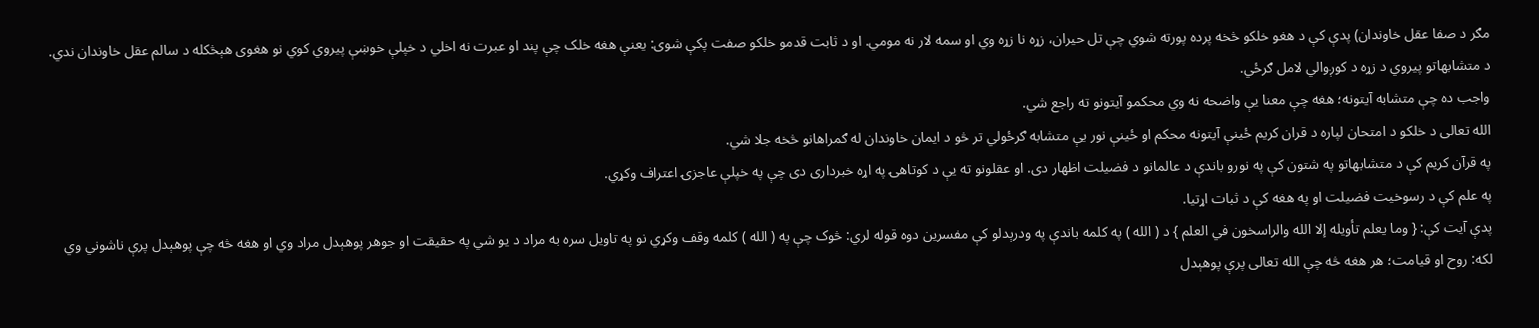مګر د صفا عقل خاوندان) پدې کې د هغو خلکو څخه پرده پورته شوي چې تل حیران، زړه نا زړه وي او سمه لار نه مومي. او د ثابت قدمو خلکو صفت پکې شوی: یعنې هغه خلک چې پند او عبرت نه اخلي د خپلې خوښې پيروي کوي نو هغوی هېڅکله د سالم عقل خاوندان ندي.
د متشابهاتو پيروي د زړه د کوږوالي لامل ګرځي.
واجب ده چې متشابه آيتونه؛ هغه چې معنا یې واضحه نه وي محکمو آیتونو ته راجع شي.
الله تعالی د خلکو د امتحان لپاره د قران کریم ځینې آیتونه محکم او ځینې نور یې متشابه ګرځولي تر څو د ایمان خاوندان له ګمراهانو څخه جلا شي.
په قرآن کریم کې د متشابهاتو په شتون کې په نورو باندې د عالمانو د فضیلت اظهار دی. او عقلونو ته یې د کوتاهۍ په اړه خبرداری دی چې په خپلې عاجزۍ اعتراف وکړي.
په علم کې د رسوخیت فضیلت او په هغه کې د ثبات اړتیا.
پدې آیت کې: { وما يعلم تأويله إلا الله والراسخون في العلم } د ( الله ) په کلمه باندې په ودرېدلو کې مفسرین دوه قوله لري: څوک چې په ( الله ) کلمه وقف وکړي نو په تاویل سره به مراد د یو شي په حقیقت او جوهر پوهېدل مراد وي او هغه څه چې پوهېدل پرې ناشوني وي لکه: روح او قیامت؛ هر هغه څه چې الله تعالی پرې پوهېدل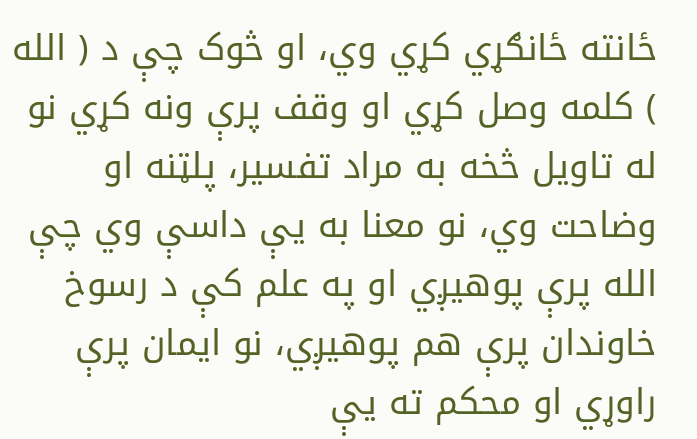ځانته ځانګړي کړي وي، او څوک چې د ( الله ) کلمه وصل کړي او وقف پرې ونه کړي نو له تاویل څخه به مراد تفسیر، پلټنه او وضاحت وي، نو معنا به یې داسې وي چې الله پرې پوهیږي او په علم کې د رسوخ خاوندان پرې هم پوهیږي، نو ایمان پرې راوړي او محکم ته یې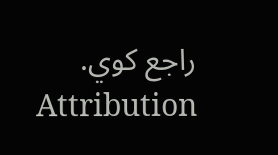راجع کوي.
Attribution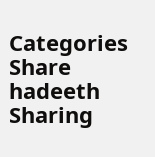Categories
Share hadeeth
Sharing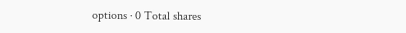options · 0 Total shares